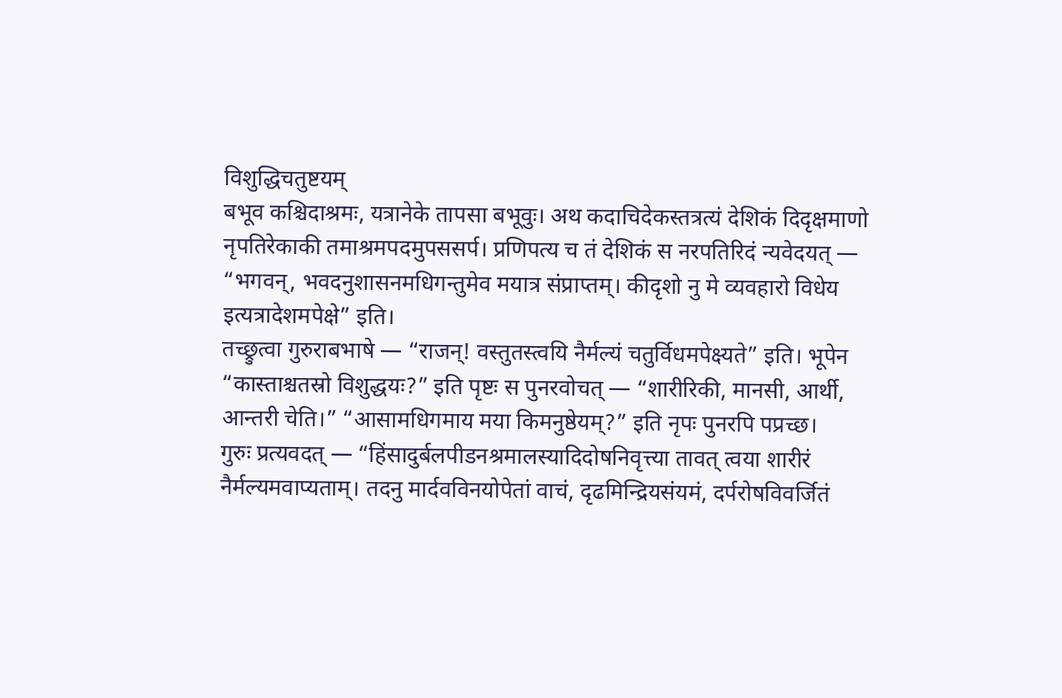विशुद्धिचतुष्टयम्
बभूव कश्चिदाश्रमः, यत्रानेके तापसा बभूवुः। अथ कदाचिदेकस्तत्रत्यं देशिकं दिदृक्षमाणो नृपतिरेकाकी तमाश्रमपदमुपससर्प। प्रणिपत्य च तं देशिकं स नरपतिरिदं न्यवेदयत् — “भगवन्, भवदनुशासनमधिगन्तुमेव मयात्र संप्राप्तम्। कीदृशो नु मे व्यवहारो विधेय इत्यत्रादेशमपेक्षे” इति।
तच्छ्रुत्वा गुरुराबभाषे — “राजन्! वस्तुतस्त्वयि नैर्मल्यं चतुर्विधमपेक्ष्यते” इति। भूपेन “कास्ताश्चतस्रो विशुद्धयः?” इति पृष्टः स पुनरवोचत् — “शारीरिकी, मानसी, आर्थी, आन्तरी चेति।” “आसामधिगमाय मया किमनुष्ठेयम्?” इति नृपः पुनरपि पप्रच्छ।
गुरुः प्रत्यवदत् — “हिंसादुर्बलपीडनश्रमालस्यादिदोषनिवृत्त्या तावत् त्वया शारीरं नैर्मल्यमवाप्यताम्। तदनु मार्दवविनयोपेतां वाचं, दृढमिन्द्रियसंयमं, दर्परोषविवर्जितं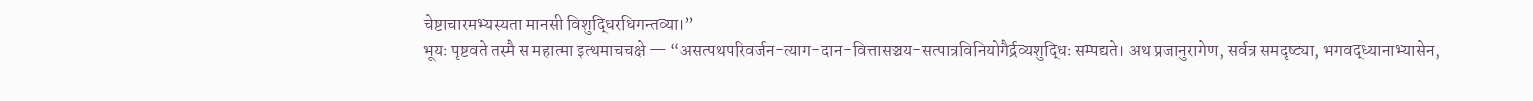चेष्टाचारमभ्यस्यता मानसी विशुद्धिरधिगन्तव्या।”
भूयः पृष्टवते तस्मै स महात्मा इत्थमाचचक्षे — “असत्पथपरिवर्जन-त्याग-दान-वित्तासञ्चय-सत्पात्रविनियोगैर्द्रव्यशुद्धिः सम्पद्यते। अथ प्रजानुरागेण, सर्वत्र समदृष्ट्या, भगवद्ध्यानाभ्यासेन,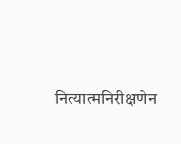नित्यात्मनिरीक्षणेन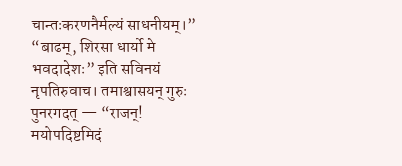चान्तःकरणनैर्मल्यं साधनीयम्।”
“बाढम्, शिरसा धार्यो मे भवदादेशः” इति सविनयं नृपतिरुवाच। तमाश्वासयन् गुरुः पुनरगदत् — “राजन्! मयोपदिष्टमिदं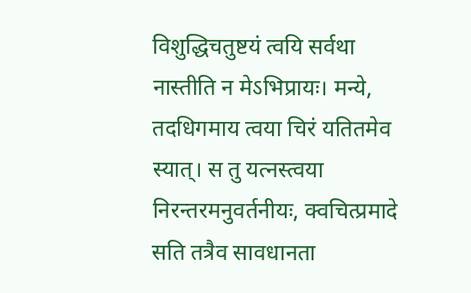विशुद्धिचतुष्टयं त्वयि सर्वथा नास्तीति न मेऽभिप्रायः। मन्ये, तदधिगमाय त्वया चिरं यतितमेव स्यात्। स तु यत्नस्त्वया निरन्तरमनुवर्तनीयः, क्वचित्प्रमादे सति तत्रैव सावधानता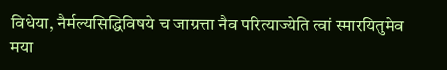विधेया, नैर्मल्यसिद्धिविषये च जाग्रत्ता नैव परित्याज्येति त्वां स्मारयितुमेव मया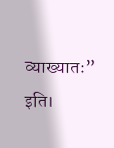व्याख्यातः” इति।